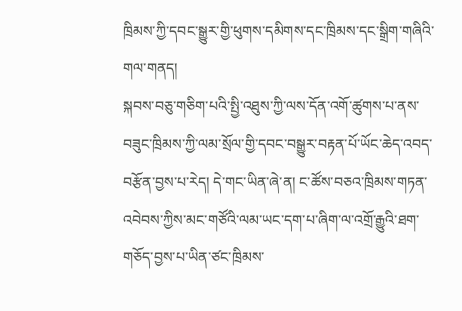ཁྲིམས་ཀྱི་དབང་སྒྱུར་གྱི་ཕུགས་དམིགས་དང་ཁྲིམས་དང་སྒྲིག་གཞིའི་གལ་གནད།
སྐབས་བཅུ་གཅིག་པའི་སྤྱི་འཐུས་ཀྱི་ལས་དོན་འགོ་ཚུགས་པ་ནས་བཟུང་ཁྲིམས་ཀྱི་ལམ་སྲོལ་གྱི་དབང་བསྒྱུར་བརྟན་པོ་ཡོང་ཆེད་འབད་བརྩོན་བྱས་པ་རེད། དེ་གང་ཡིན་ཞེ་ན། ང་ཚོས་བཅའ་ཁྲིམས་གཏན་འབེབས་ཀྱིས་མང་གཙོའི་ལམ་ཡང་དག་པ་ཞིག་ལ་འགྲོ་རྒྱུའི་ཐག་གཅོད་བྱས་པ་ཡིན་ཙང་ཁྲིམས་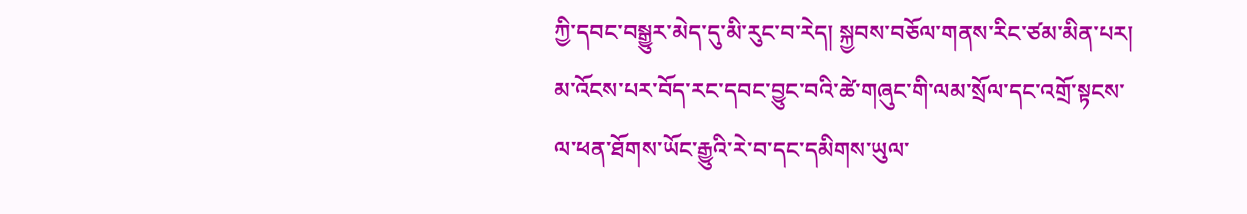ཀྱི་དབང་བསྒྱུར་མེད་དུ་མི་རུང་བ་རེད། སྐྱབས་བཅོལ་གནས་རིང་ཙམ་མིན་པར། མ་འོངས་པར་བོད་རང་དབང་བྱུང་བའི་ཚེ་གཞུང་གི་ལམ་སྲོལ་དང་འགྲོ་སྟངས་ལ་ཕན་ཐོགས་ཡོང་རྒྱུའི་རེ་བ་དང་དམིགས་ཡུལ་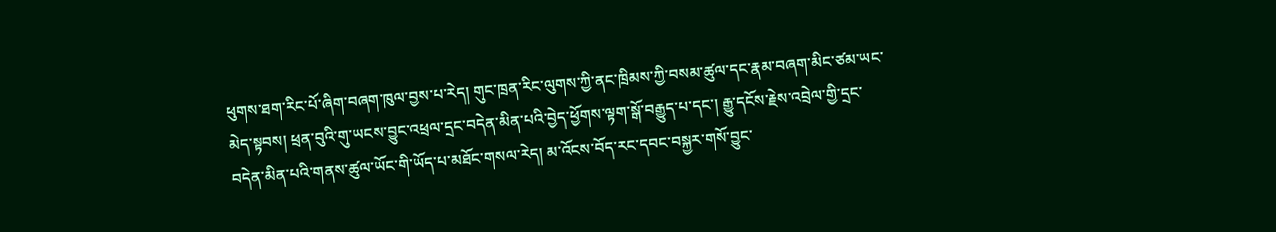ཕུགས་ཐག་རིང་པོ་ཞིག་བཞག་ཁུལ་བྱས་པ་རེད། གུང་ཁྲན་རིང་ལུགས་ཀྱི་ནང་ཁྲིམས་ཀྱི་བསམ་ཚུལ་དང་རྣམ་བཞག་མིང་ཙམ་ཡང་མེད་སྟབས། ཕྲན་བུའི་གུ་ཡངས་བྱུང་འཕྲལ་དྲང་བདེན་མིན་པའི་བྱེད་ཕྱོགས་ལྟག་སྒོ་བརྒྱུད་པ་དང་། རྒྱུ་དངོས་རྗེས་འབྲེལ་གྱི་དྲང་བདེན་མིན་པའི་གནས་ཚུལ་ཡོང་གི་ཡོད་པ་མཐོང་གསལ་རེད། མ་འོངས་བོད་རང་དབང་བསྐྱར་གསོ་བྱུང་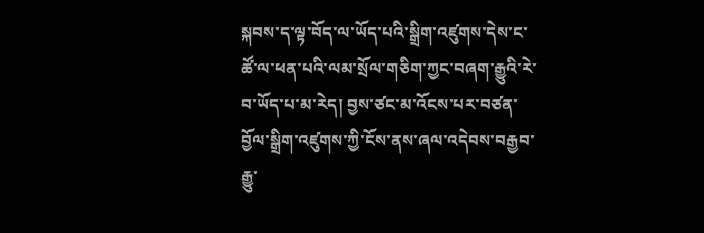སྐབས་ད་ལྟ་བོད་ལ་ཡོད་པའི་སྒྲིག་འཛུགས་དེས་ང་ཚོ་ལ་ཕན་པའི་ལམ་སྲོལ་གཅིག་ཀྱང་བཞག་རྒྱུའི་རེ་བ་ཡོད་པ་མ་རེད། བྱས་ཙང་མ་འོངས་པར་བཙན་བྱོལ་སྒྲིག་འཛུགས་ཀྱི་ངོས་ནས་ཞལ་འདེབས་བརྒྱབ་རྒྱུ་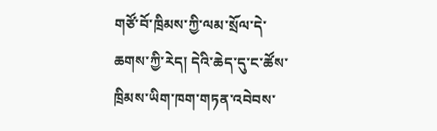གཙོ་བོ་ཁྲིམས་ཀྱི་ལམ་སྲོལ་དེ་ཆགས་ཀྱི་རེད། དེའི་ཆེད་དུ་ང་ཚོས་ཁྲིམས་ཡིག་ཁག་གཏན་འབེབས་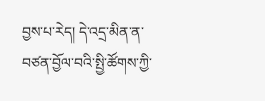བྱས་པ་རེད། དེ་འདྲ་མིན་ན་བཙན་བྱོལ་བའི་སྤྱི་ཚོགས་ཀྱི་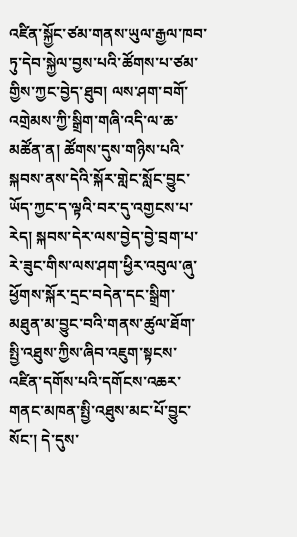འཛིན་སྐྱོང་ཙམ་གནས་ཡུལ་རྒྱལ་ཁབ་ཏུ་དེབ་སྐྱེལ་བྱས་པའི་ཚོགས་པ་ཙམ་གྱིས་ཀྱང་བྱེད་ཐུབ། ལས་ཤག་བགོ་འགྲེམས་ཀྱི་སྒྲིག་གཞི་འདི་ལ་ཆ་མཚོན་ན། ཚོགས་དུས་གཉིས་པའི་སྐབས་ནས་དེའི་སྐོར་གླེང་སློང་བྱུང་ཡོད་ཀྱང་ད་ལྟའི་བར་དུ་འགྱངས་པ་རེད། སྐབས་དེར་ལས་བྱེད་བྱེ་བྲག་པ་རེ་ཟུང་གིས་ལས་ཤག་ཕྱིར་འབུལ་ཞུ་ཕྱོགས་སྐོར་དྲང་བདེན་དང་སྒྲིག་མཐུན་མ་བྱུང་བའི་གནས་ཚུལ་ཐོག་སྤྱི་འཐུས་ཀྱིས་ཞིབ་འཇུག་སྟངས་འཛིན་དགོས་པའི་དགོངས་འཆར་གནང་མཁན་སྤྱི་འཐུས་མང་པོ་བྱུང་སོང་། དེ་དུས་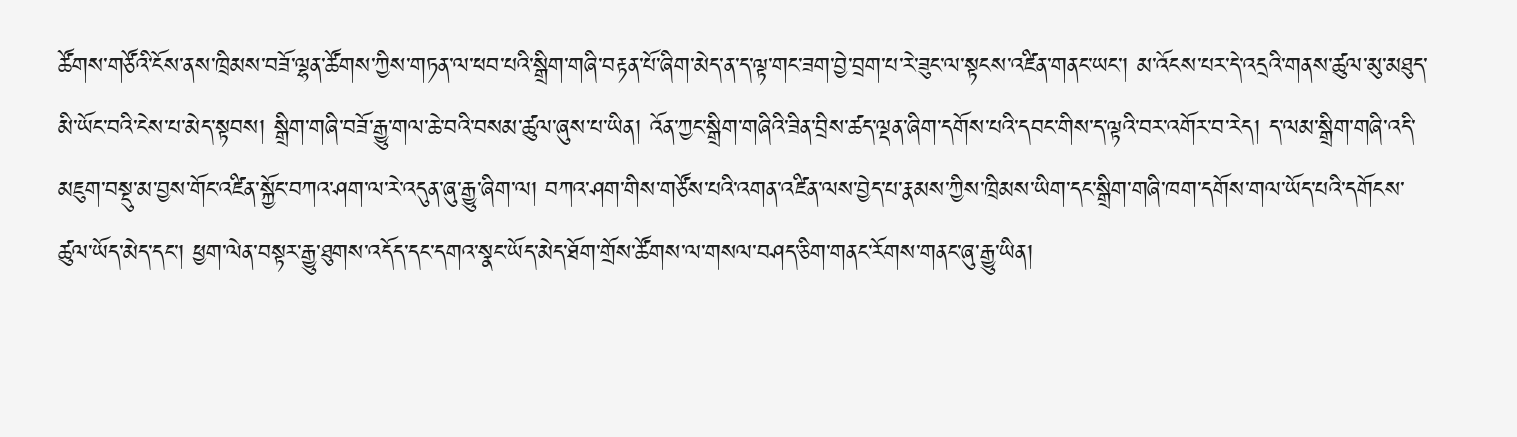ཚོགས་གཙོའི་ངོས་ནས་ཁྲིམས་བཟོ་ལྷན་ཚོགས་ཀྱིས་གཏན་ལ་ཕབ་པའི་སྒྲིག་གཞི་བརྟན་པོ་ཞིག་མེད་ན་ད་ལྟ་གང་ཟག་བྱེ་བྲག་པ་རེ་ཟུང་ལ་སྟངས་འཛིན་གནང་ཡང་། མ་འོངས་པར་དེ་འདྲའི་གནས་ཚུལ་མུ་མཐུད་མི་ཡོང་བའི་ངེས་པ་མེད་སྟབས། སྒྲིག་གཞི་བཟོ་རྒྱུ་གལ་ཆེ་བའི་བསམ་ཚུལ་ཞུས་པ་ཡིན། འོན་ཀྱང་སྒྲིག་གཞིའི་ཟིན་བྲིས་ཚད་ལྡན་ཞིག་དགོས་པའི་དབང་གིས་ད་ལྟའི་བར་འགོར་བ་རེད། ད་ལམ་སྒྲིག་གཞི་འདི་མཇུག་བསྡུ་མ་བྱས་གོང་འཛིན་སྐྱོང་བཀའ་ཤག་ལ་རེ་འདུན་ཞུ་རྒྱུ་ཞིག་ལ། བཀའ་ཤག་གིས་གཙོས་པའི་འགན་འཛིན་ལས་བྱེད་པ་རྣམས་ཀྱིས་ཁྲིམས་ཡིག་དང་སྒྲིག་གཞི་ཁག་དགོས་གལ་ཡོད་པའི་དགོངས་ཚུལ་ཡོད་མེད་དང་། ཕྱག་ལེན་བསྟར་རྒྱུ་ཐུགས་འདོད་དང་དགའ་སྣང་ཡོད་མེད་ཐོག་གྲོས་ཚོགས་ལ་གསལ་བཤད་ཅིག་གནང་རོགས་གནང་ཞུ་རྒྱུ་ཡིན།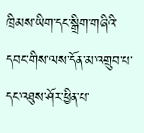ཁྲིམས་ཡིག་དང་སྒྲིག་གཞིའི་དབང་གིས་ལས་དོན་མ་འགྲུབ་པ་དང་འཐུས་ཤོར་ཕྱིན་པ་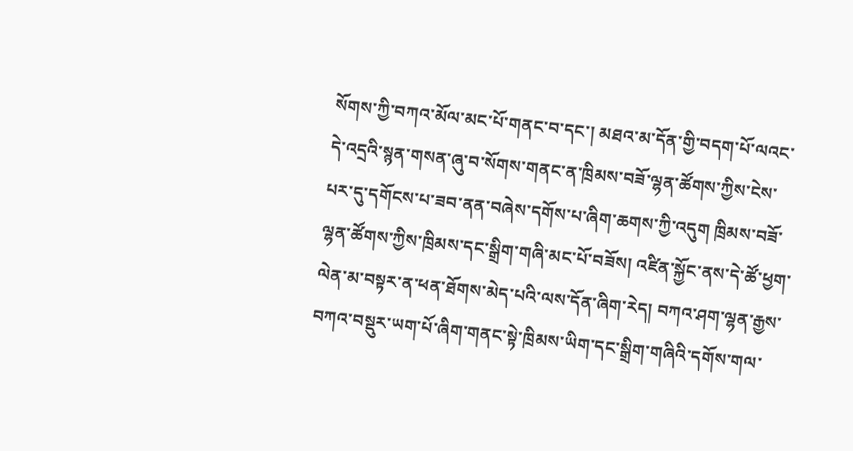སོགས་ཀྱི་བཀའ་མོལ་མང་པོ་གནང་བ་དང་། མཐའ་མ་དོན་གྱི་བདག་པོ་ལའང་དེ་འདྲའི་སྙན་གསན་ཞུ་བ་སོགས་གནང་ན་ཁྲིམས་བཟོ་ལྷན་ཚོགས་ཀྱིས་ངེས་པར་དུ་དགོངས་པ་ཟབ་ནན་བཞེས་དགོས་པ་ཞིག་ཆགས་ཀྱི་འདུག ཁྲིམས་བཟོ་ལྷན་ཚོགས་ཀྱིས་ཁྲིམས་དང་སྒྲིག་གཞི་མང་པོ་བཟོས། འཛིན་སྐྱོང་ནས་དེ་ཚོ་ཕྱག་ལེན་མ་བསྟར་ན་ཕན་ཐོགས་མེད་པའི་ལས་དོན་ཞིག་རེད། བཀའ་ཤག་ལྷན་རྒྱས་བཀའ་བསྡུར་ཡག་པོ་ཞིག་གནང་སྟེ་ཁྲིམས་ཡིག་དང་སྒྲིག་གཞིའི་དགོས་གལ་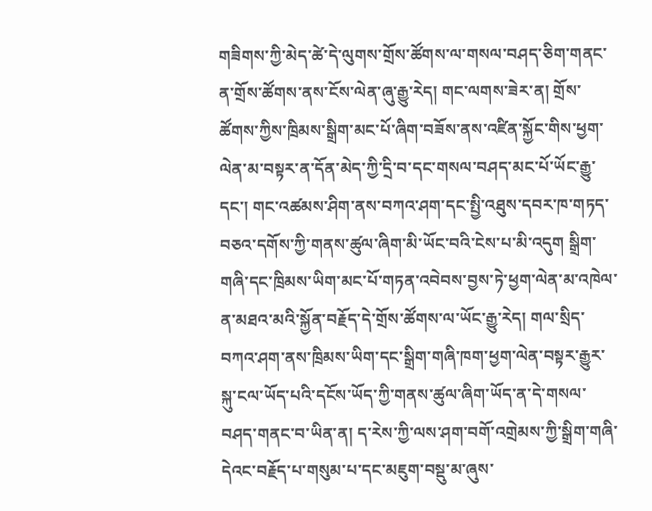གཟིགས་ཀྱི་མེད་ཚེ་དེ་ལུགས་གྲོས་ཚོགས་ལ་གསལ་བཤད་ཅིག་གནང་ན་གྲོས་ཚོགས་ནས་ངོས་ལེན་ཞུ་རྒྱུ་རེད། གང་ལགས་ཟེར་ན། གྲོས་ཚོགས་ཀྱིས་ཁྲིམས་སྒྲིག་མང་པོ་ཞིག་བཟོས་ནས་འཛིན་སྐྱོང་གིས་ཕྱག་ལེན་མ་བསྟར་ན་དོན་མེད་ཀྱི་དྲི་བ་དང་གསལ་བཤད་མང་པོ་ཡོང་རྒྱུ་དང་། གང་འཚམས་ཤིག་ནས་བཀའ་ཤག་དང་སྤྱི་འཐུས་དབར་ཁ་གཏད་བཅའ་དགོས་ཀྱི་གནས་ཚུལ་ཞིག་མི་ཡོང་བའི་ངེས་པ་མི་འདུག སྒྲིག་གཞི་དང་ཁྲིམས་ཡིག་མང་པོ་གཏན་འབེབས་བྱས་ཏེ་ཕྱག་ལེན་མ་འཁེལ་ན་མཐའ་མའི་སྐྱོན་བརྗོད་དེ་གྲོས་ཚོགས་ལ་ཡོང་རྒྱུ་རེད། གལ་སྲིད་བཀའ་ཤག་ནས་ཁྲིམས་ཡིག་དང་སྒྲིག་གཞི་ཁག་ཕྱག་ལེན་བསྟར་རྒྱུར་སྐུ་ངལ་ཡོད་པའི་དངོས་ཡོད་ཀྱི་གནས་ཚུལ་ཞིག་ཡོད་ན་དེ་གསལ་བཤད་གནང་བ་ཡིན་ན། ད་རེས་ཀྱི་ལས་ཤག་བགོ་འགྲེམས་ཀྱི་སྒྲིག་གཞི་དེའང་བརྗོད་པ་གསུམ་པ་དང་མཇུག་བསྡུ་མ་ཞུས་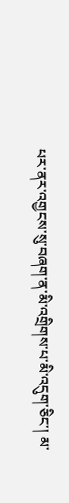པར་ནར་འགྱངས་སུ་བཞག་ན་མི་འགྲིགས་པ་མི་འདུག་ཅིང་། མ་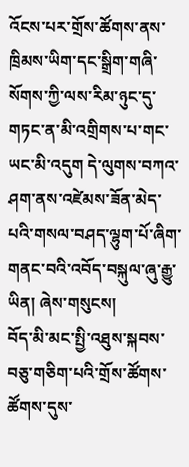འོངས་པར་གྲོས་ཚོགས་ནས་ཁྲིམས་ཡིག་དང་སྒྲིག་གཞི་སོགས་ཀྱི་ལས་རིམ་ཉུང་དུ་གཏང་ན་མི་འགྲིགས་པ་གང་ཡང་མི་འདུག དེ་ལུགས་བཀའ་ཤག་ནས་འཛེམས་ཟོན་མེད་པའི་གསལ་བཤད་ལྷུག་པོ་ཞིག་གནང་བའི་འབོད་བསྐུལ་ཞུ་རྒྱུ་ཡིན། ཞེས་གསུངས།
བོད་མི་མང་སྤྱི་འཐུས་སྐབས་བཅུ་གཅིག་པའི་གྲོས་ཚོགས་ཚོགས་དུས་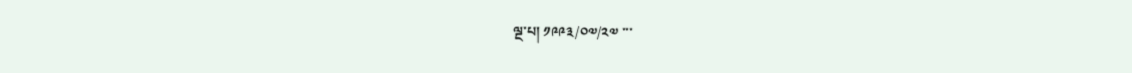ལྔ་པ། ༡༩༩༣/༠༧/༢༧ ་་་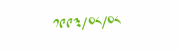༡༩༩༣/༠༨/༠༨